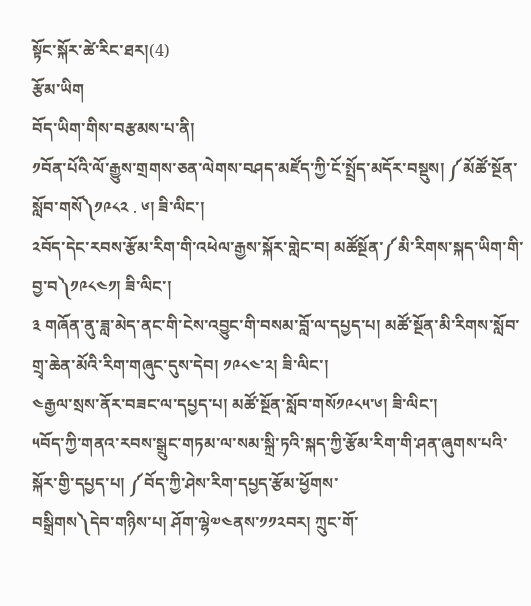སྟོང་སྐོར་ཚེ་རིང་ཐར།(4)
རྩོམ་ཡིག
བོད་ཡིག་གིས་བརྩམས་པ་ནི།
༡བོན་པོའི་ལོ་རྒྱུས་གྲགས་ཅན་ལེགས་བཤད་མཛོད་ཀྱི་ངོ་སྤྲོད་མདོར་བསྡུས། ༼མོཚོ་སྔོན་སློབ་གསོ༽༡༩༨༢ . ༦། ཟི་ལིང་།
༢བོད་དེང་རབས་རྩོམ་རིག་གི་འཕེལ་རྒྱས་སྐོར་གླེང་བ། མཚོསྔོན་༼མི་རིགས་སྐད་ཡིག་གི་བྱ་བ༽༡༩༨༤༡། ཟི་ལིང་།
༣ གཞོན་ནུ་ཟླ་མེད་ནང་གི་ངེས་འབྱུང་གི་བསམ་བློ་ལ་དཔྱད་པ། མཚོ་སྔོན་མི་རིགས་སློབ་གྲྭ་ཆེན་མོའི་རིག་གཞུང་དུས་དེབ། ༡༩༨༤་༢། ཟི་ལིང་།
༤རྒྱལ་སྲས་ནོར་བཟང་ལ་དཔྱད་པ། མཚོ་སྔོན་སློབ་གསོ༡༩༨༥་༦། ཟི་ལིང་།
༥བོད་ཀྱི་གནའ་རབས་སྒྲུང་གཏམ་ལ་སམ་སྐྲི་ཏའི་སྐད་ཀྱི་རྩོམ་རིག་གི་ཤན་ཞུགས་པའི་སྐོར་གྱི་དཔྱད་པ། ༼བོད་ཀྱི་ཤེས་རིག་དཔྱད་རྩོམ་ཕྱོགས་
བསྒྲིགས༽དེབ་གཉིས་པ། ཤོག་ལྷེ༧༤ནས་༡༡༢བར། ཀྲུང་གོ་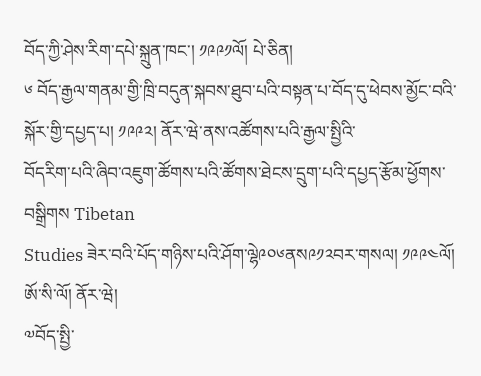བོད་ཀྱི་ཤེས་རིག་དཔེ་སྐྲུན་ཁང་། ༡༩༩༡ལོ། པེ་ཅིན།
༦ བོད་རྒྱལ་གནམ་གྱི་ཁྲི་བདུན་སྐབས་ཐུབ་པའི་བསྟན་པ་བོད་དུ་ཕེབས་མྱོང་བའི་སྐོར་གྱི་དཔྱད་པ། ༡༩༩༢། ནོར་ཝེ་ནས་འཚོགས་པའི་རྒྱལ་སྤྱིའི་
བོདརིག་པའི་ཞིབ་འཇུག་ཚོགས་པའི་ཚོགས་ཐེངས་དྲུག་པའི་དཔྱད་རྩོམ་ཕྱོགས་བསྒྲིགས Tibetan
Studies ཟེར་བའི་པོད་གཉིས་པའི་ཤོག་ལྷེ༩༠༦ནས༩༡༢བར་གསལ། ༡༩༩༤ལོ། ཨོ་སི་ལོ། ནོར་ཝེ།
༧བོད་སྤྱི་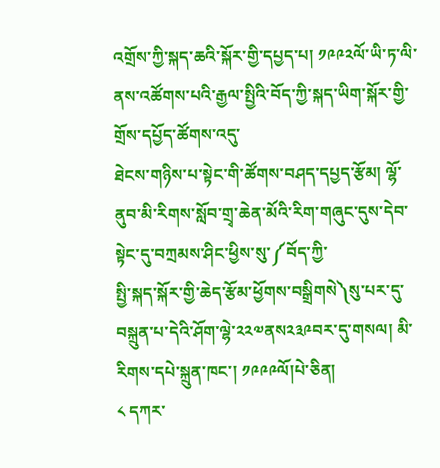འགྲོས་ཀྱི་སྐད་ཆའི་སྐོར་གྱི་དཔྱད་པ། ༡༩༩༢ལོ་ཡི་ཏ་ལི་ནས་འཚོགས་པའི་རྒྱལ་སྤྱིའི་བོད་ཀྱི་སྐད་ཡིག་སྐོར་གྱི་གྲོས་དཔྱོད་ཚོགས་འདུ་
ཐེངས་གཉིས་པ་སྟེང་གི་ཚོགས་བཤད་དཔྱད་རྩོམ། ལྷོ་ནུབ་མི་རིགས་སློབ་གྲྭ་ཆེན་མོའི་རིག་གཞུང་དུས་དེབ་སྟེང་དུ་བཀྲམས་ཤིང་ཕྱིས་སུ་༼བོད་ཀྱི་
སྤྱི་སྐད་སྐོར་གྱི་ཆེད་རྩོམ་ཕྱོགས་བསྒྲིགསེ༽སུ་པར་དུ་བསྐྲུན་པ་དེའི་ཤོག་ལྷེ་༢༢༧ནས༢༣༩བར་དུ་གསལ། མི་རིགས་དཔེ་སྐྲུན་ཁང་། ༡༩༩༩ལོ།པེ་ཅིན།
༨ དཀར་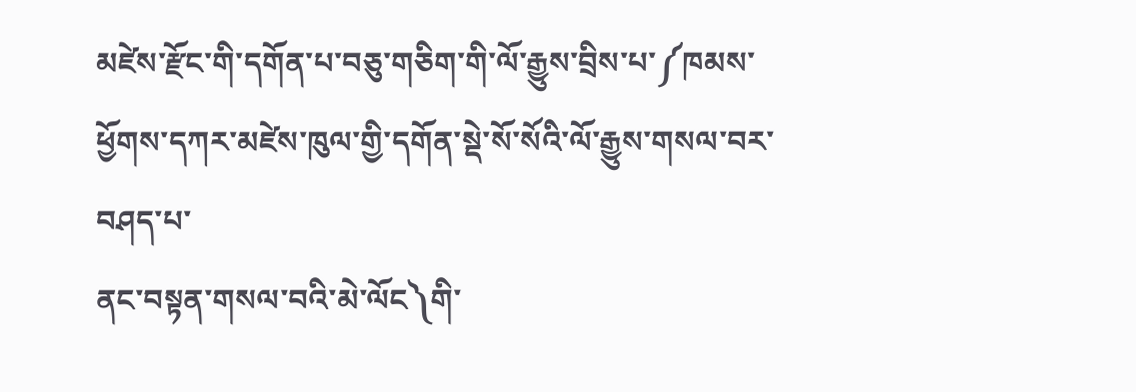མཛེས་རྫོང་གི་དགོན་པ་བཅུ་གཅིག་གི་ལོ་རྒྱུས་བྲིས་པ་༼ཁམས་ཕྱོགས་དཀར་མཛེས་ཁུལ་གྱི་དགོན་སྡེ་སོ་སོའི་ལོ་རྒྱུས་གསལ་བར་བཤད་པ་
ནང་བསྟན་གསལ་བའི་མེ་ལོང༽གི་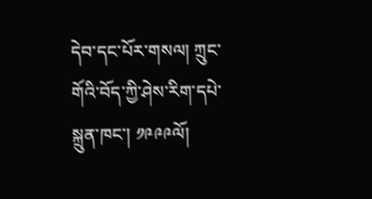དེབ་དང་པོར་གསལ། ཀྲུང་གོའི་བོད་ཀྱི་ཤེས་རིག་དཔེ་སྐྲུན་ཁང་། ༡༩༩༩ལོ།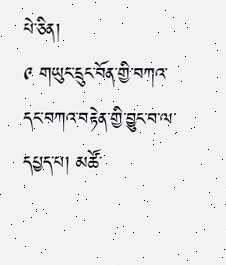པེ་ཅིན།
༩ གཡུང་དྲུང་བོན་གྱི་བཀའ་དང་བཀའ་བརྟེན་གྱི་བྱུང་བ་ལ་དཔྱད་པ། མཚོ་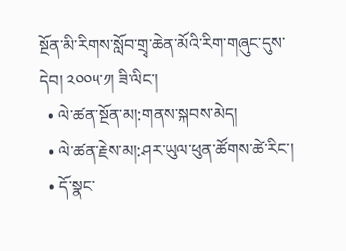སྔོན་མི་རིགས་སློབ་གྲྭ་ཆེན་མོའི་རིག་གཞུང་དུས་དེབ། ༢༠༠༥་༡། ཟི་ལིང་།
  • ལེ་ཚན་སྔོན་མ།:གནས་སྐབས་མེད།
  • ལེ་ཚན་རྗེས་མ།:ཤར་ཡུལ་ཕུན་ཚོགས་ཚེ་རིང་།
  • དོ་སྣང་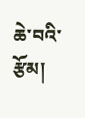ཆེ་བའི་རྩོམ།